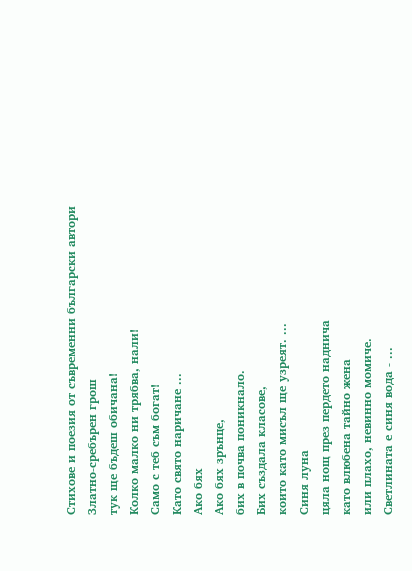Стихове и поезия от съвременни български автори
Златно-сребърен грош
тук ще бъдеш обичана!
Колко малко ни трябва, нали!
Само с теб съм богат!
Като свято наричане ...
Ако бях
Ако бях зрънце,
бих в почва поникнало.
Бих създала класове,
които като мисъл ще узреят. ...
Синя луна
цяла нощ през пердето наднича
като влюбена тайно жена
или плахо, невинно момиче.
Светлината е синя вода - ...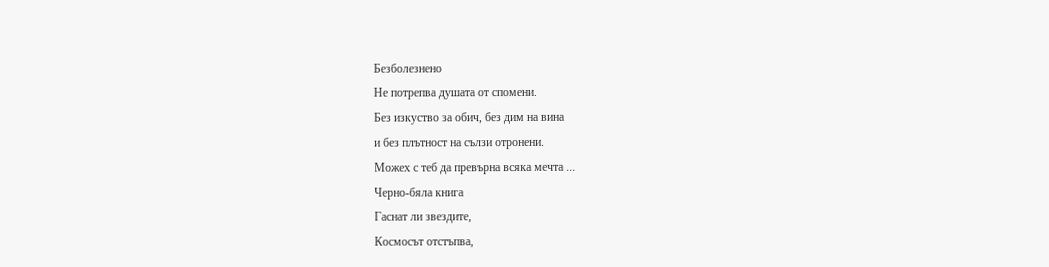Безболезнено
Не потрепва душата от спомени.
Без изкуство за обич, без дим на вина
и без плътност на сълзи отронени.
Можех с теб да превърна всяка мечта ...
Черно-бяла книга
Гаснат ли звездите,
Космосът отстъпва,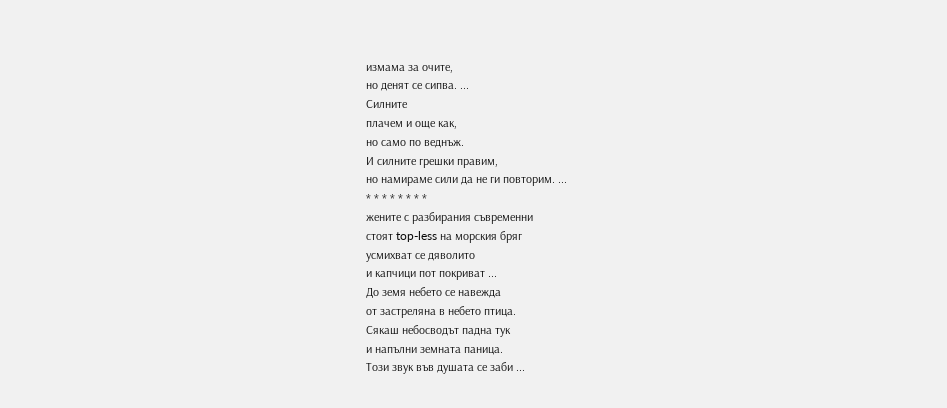измама за очите,
но денят се сипва. ...
Силните
плачем и още как,
но само по веднъж.
И силните грешки правим,
но намираме сили да не ги повторим. ...
* * * * * * * *
жените с разбирания съвременни
стоят top-less на морския бряг
усмихват се дяволито
и капчици пот покриват ...
До земя небето се навежда
от застреляна в небето птица.
Сякаш небосводът падна тук
и напълни земната паница.
Този звук във душата се заби ...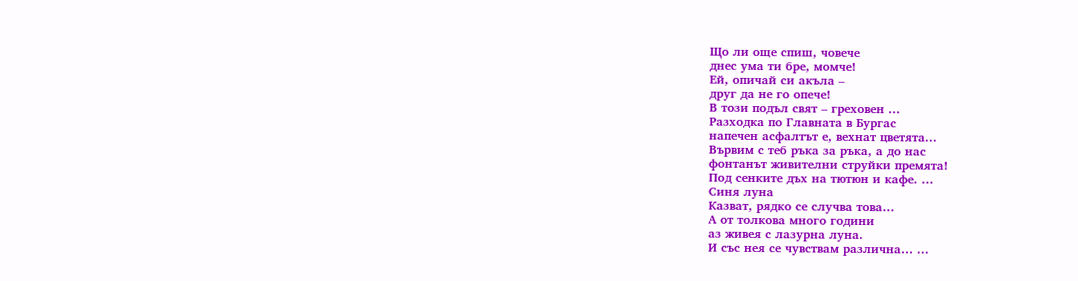Що ли още спиш, човече
днес ума ти бре, момче!
Ей, опичай си акъла –
друг да не го опече!
В този подъл свят – греховен ...
Разходка по Главната в Бургас
напечен асфалтът е, вехнат цветята...
Вървим с теб ръка за ръка, а до нас
фонтанът живителни струйки премята!
Под сенките дъх на тютюн и кафе. ...
Синя луна
Казват, рядко се случва това…
А от толкова много години
аз живея с лазурна луна.
И със нея се чувствам различна… ...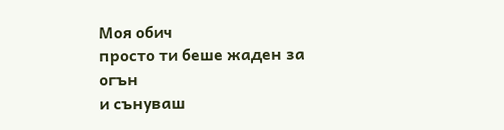Моя обич
просто ти беше жаден за огън
и сънуваш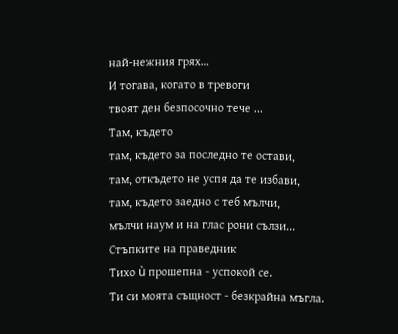най-нежния грях…
И тогава, когато в тревоги
твоят ден безпосочно тече ...
Там, където
там, където за последно те остави,
там, откъдето не успя да те избави,
там, където заедно с теб мълчи,
мълчи наум и на глас рони сълзи...
Стъпките на праведник
Тихо ù прошепна - успокой се.
Ти си моята същност - безкрайна мъгла.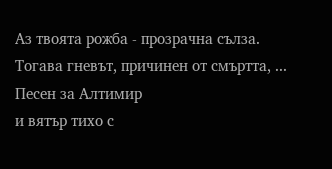Аз твоята рожба - прозрачна сълза.
Тогава гневът, причинен от смъртта, ...
Песен за Алтимир
и вятър тихо с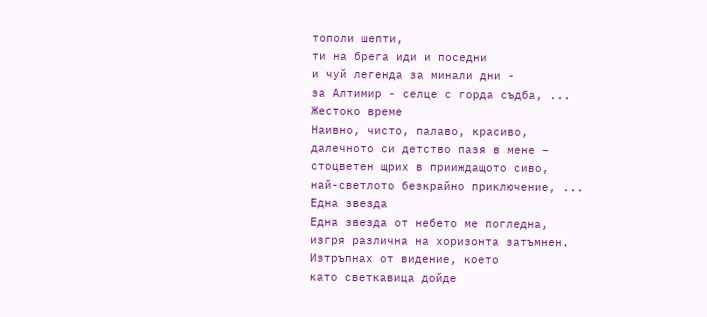тополи шепти,
ти на брега иди и поседни
и чуй легенда за минали дни -
за Алтимир - селце с горда съдба, ...
Жестоко време
Наивно, чисто, палаво, красиво,
далечното си детство пазя в мене –
стоцветен щрих в прииждащото сиво,
най-светлото безкрайно приключение, ...
Една звезда
Една звезда от небето ме погледна,
изгря различна на хоризонта затъмнен.
Изтръпнах от видение, което
като светкавица дойде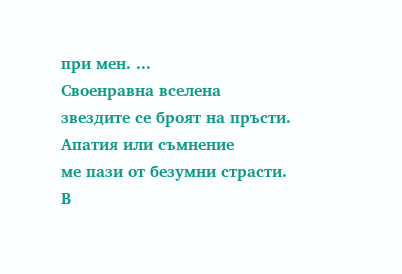при мен. ...
Своенравна вселена
звездите се броят на пръсти.
Апатия или съмнение
ме пази от безумни страсти.
В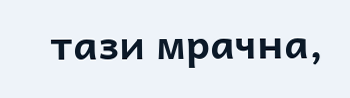тази мрачна,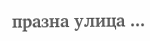празна улица ...